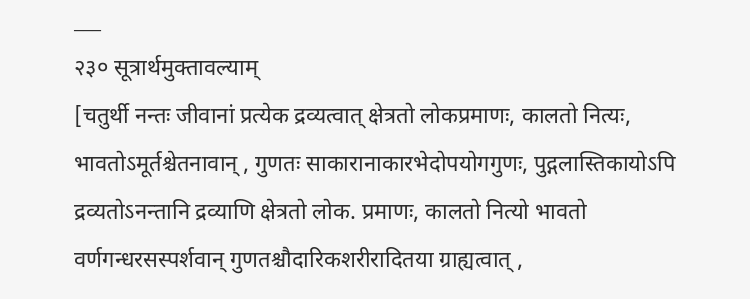___
२३० सूत्रार्थमुक्तावल्याम्
[चतुर्थी नन्तः जीवानां प्रत्येक द्रव्यत्वात् क्षेत्रतो लोकप्रमाणः, कालतो नित्यः, भावतोऽमूर्तश्चेतनावान् , गुणतः साकारानाकारभेदोपयोगगुणः, पुद्गलास्तिकायोऽपि द्रव्यतोऽनन्तानि द्रव्याणि क्षेत्रतो लोक. प्रमाणः, कालतो नित्यो भावतो वर्णगन्धरसस्पर्शवान् गुणतश्चौदारिकशरीरादितया ग्राह्यत्वात् ,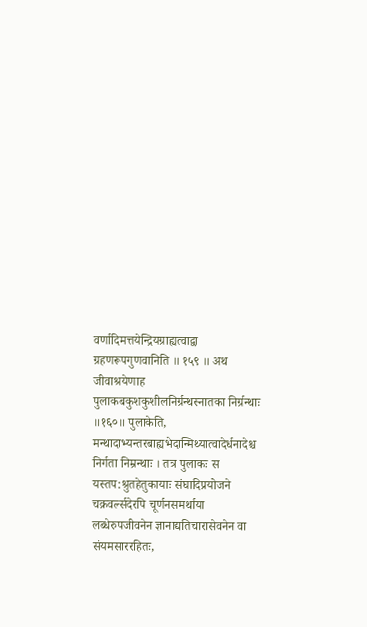वर्णादिमत्तयेन्द्रियग्राह्यत्वाद्वा ग्रहणरूपगुणवानिति ॥ १५९ ॥ अथ जीवाश्रयेणाह
पुलाकबकुशकुशीलनिर्ग्रन्थस्नातका निर्ग्रन्थाः ॥१६०॥ पुलाकेति, मन्थादाभ्यन्तरबाह्यभेदान्मिथ्यात्वादेर्धनादेश्च निर्गता निम्रन्थाः । तत्र पुलाकः स यस्तप:श्रुतहेतुकायाः संघादिप्रयोजने चक्रवर्ल्सदेरपि चूर्णनसमर्थाया लब्धेरुपजीवनेन ज्ञानाद्यतिचारासेवनेन वा संयमसाररहितः,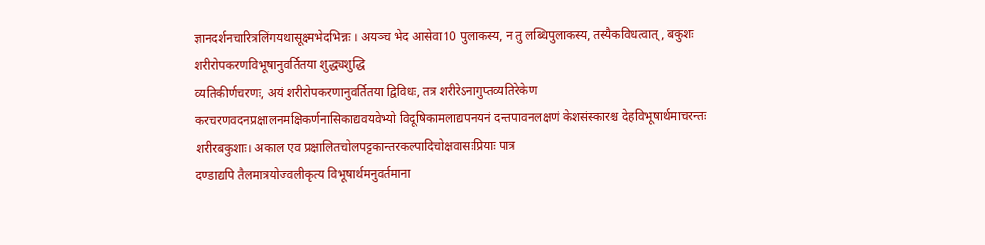ज्ञानदर्शनचारित्रलिंगयथासूक्ष्मभेदभिन्नः । अयञ्च भेद आसेवा10 पुलाकस्य, न तु लब्धिपुलाकस्य, तस्यैकविधत्वात् , बकुशः शरीरोपकरणविभूषानुवर्तितया शुद्ध्यशुद्धि
व्यतिकीर्णचरणः, अयं शरीरोपकरणानुवर्तितया द्विविधः, तत्र शरीरेऽनागुप्तव्यतिरेकेण करचरणवदनप्रक्षालनमक्षिकर्णनासिकाद्यवयवेभ्यो विदूषिकामलाद्यपनयनं दन्तपावनलक्षणं केशसंस्कारश्च देहविभूषार्थमाचरन्तः शरीरबकुशाः। अकाल एव प्रक्षालितचोलपट्टकान्तरकल्पादिचोक्षवासःप्रियाः पात्र
दण्डाद्यपि तैलमात्रयोज्वलीकृत्य विभूषार्थमनुवर्तमाना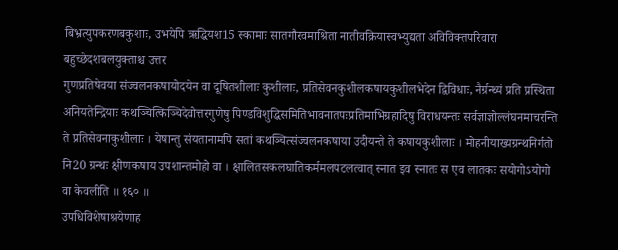बिभ्रत्युपकरणबकुशाः, उभयेपि ऋद्धियश15 स्कामाः सातगौरवमाश्रिता नातीवक्रियास्वभ्युद्यता अविविक्तपरिवारा बहुच्छेदशबलयुक्ताश्च उत्तर
गुणप्रतिषेवया संज्वलनकषायोदयेन वा दूषितशीलाः कुशीलाः, प्रतिसेवनकुशीलकषायकुशीलभेदेन द्विविधाः, नैर्ग्रन्थ्यं प्रति प्रस्थिता अनियतेन्द्रियाः कथञ्चित्किञ्चिदेवोत्तरगुणेषु पिण्डविशुद्धिसमितिभावनातपःप्रतिमाभिग्रहादिषु विराधयन्तः सर्वज्ञाज्ञोल्लंघनमाचरन्ति ते प्रतिसेवनाकुशीलाः । येषान्तु संयतानामपि सतां कथञ्चित्संज्वलनकषाया उदीयन्ते ते कषायकुशीलाः । मोहनीयाख्यग्रन्थनिर्गतो नि20 ग्रन्थः क्षीणकषाय उपशान्तमोहो वा । क्षालितसकलघातिकर्ममलपटलत्वात् स्नात इव स्नातः स एव लातकः सयोगोऽयोगो वा केवलीति ॥ १६० ॥
उपधिविशेषाश्रयेणाह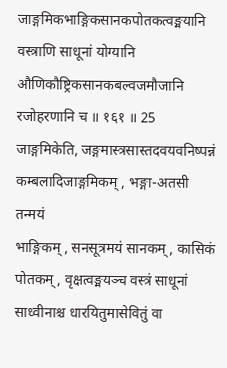जाङ्गमिकभाङ्गिकसानकपोतकत्वङ्मयानि वस्त्राणि साधूनां योग्यानि औणिकौष्ट्रिकसानकबल्वजमौजानि रजोहरणानि च ॥ १६१ ॥ 25 जाङ्गमिकेति, जङ्गमास्त्रसास्तदवयवनिष्पन्नं कम्बलादिजाङ्गमिकम् , भङ्गा-अतसी तन्मयं
भाङ्गिकम् , सनसूत्रमयं सानकम् , कासिकं पोतकम् , वृक्षत्वङ्मयञ्च वस्त्रं साधूनां साध्वीनाश्च धारयितुमासेवितुं वा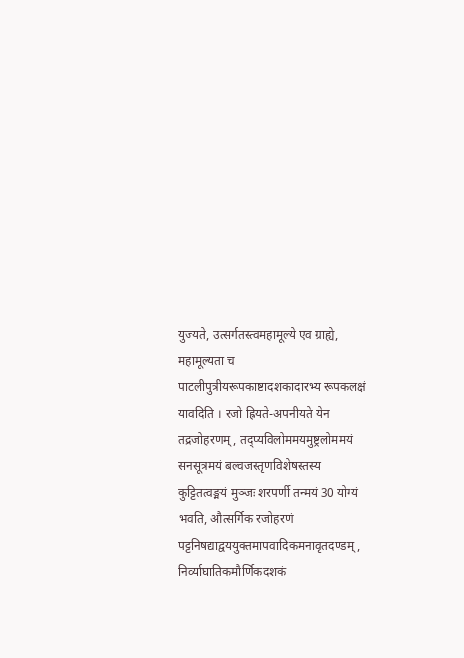युज्यते, उत्सर्गतस्त्वमहामूल्ये एव ग्राह्ये, महामूल्यता च पाटलीपुत्रीयरूपकाष्टादशकादारभ्य रूपकलक्षं यावदिति । रजो ह्रियते-अपनीयते येन तद्रजोहरणम् , तद्प्यविलोममयमुष्ट्रलोममयं सनसूत्रमयं बल्वजस्तृणविशेषस्तस्य कुट्टितत्वङ्मयं मुञ्जः शरपर्णी तन्मयं 30 योग्यं भवति, औत्सर्गिक रजोहरणं पट्टनिषद्याद्वययुक्तमापवादिकमनावृतदण्डम् , निर्व्याघातिकमौर्णिकदशकं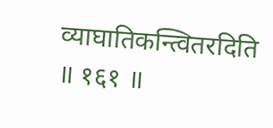व्याघातिकन्त्वितरदिति ॥ १६१ ॥